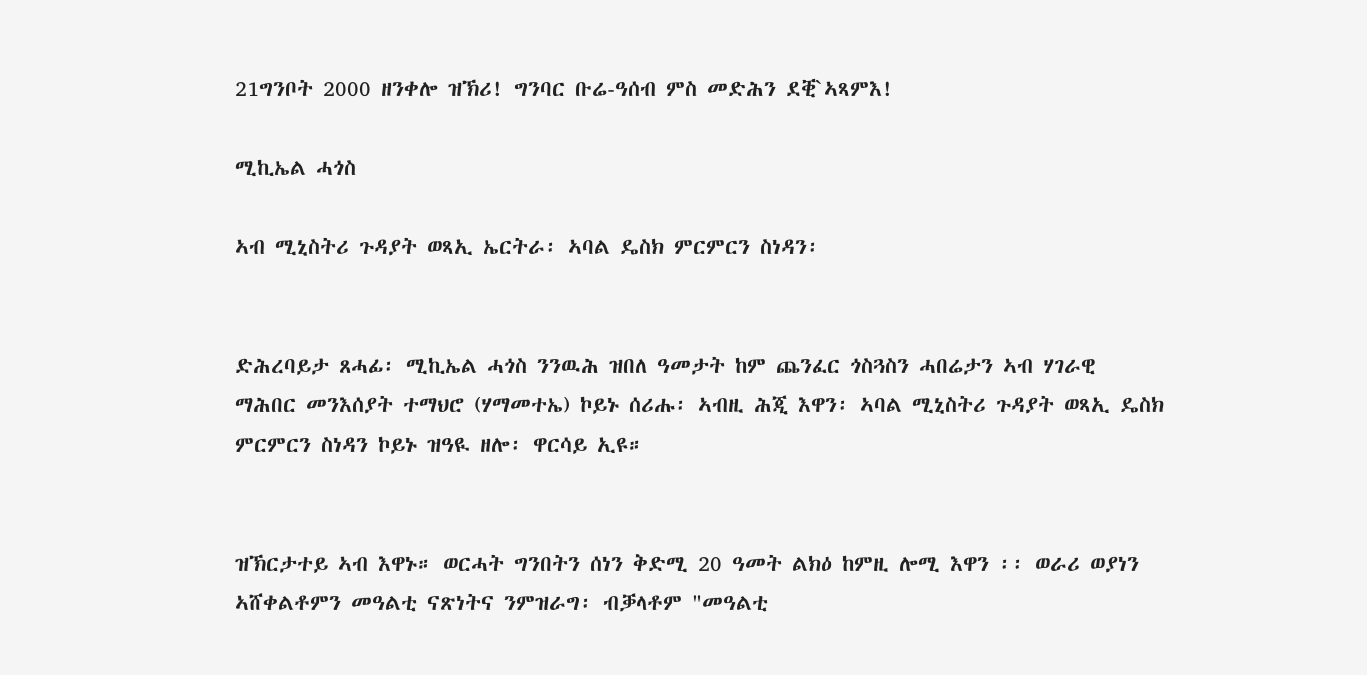21ግንቦት 2000 ዘንቀሎ ዝኽሪ! ግንባር ቡሬ-ዓሰብ ምስ መድሕን ደቒ`ኣጻምእ!

ሚኪኤል ሓጎስ

ኣብ ሚኒስትሪ ጉዳያት ወጻኢ ኤርትራ፡ ኣባል ዴስክ ምርምርን ስነዳን፡


ድሕረባይታ ጸሓፊ፡ ሚኪኤል ሓጎስ ንንዉሕ ዝበለ ዓመታት ከም ጨንፈር ጎስጓስን ሓበሬታን ኣብ ሃገራዊ ማሕበር መንእሰያት ተማህሮ (ሃማመተኤ) ኮይኑ ሰሪሑ፡ ኣብዚ ሕጂ እዋን፡ ኣባል ሚኒስትሪ ጉዳያት ወጻኢ ዴስክ ምርምርን ስነዳን ኮይኑ ዝዓዪ ዘሎ፡ ዋርሳይ ኢዩ።


ዝኽርታተይ ኣብ እዋኑ። ወርሓት ግንበትን ሰነን ቅድሚ 20 ዓመት ልክዕ ከምዚ ሎሚ እዋን ፡፡ ወራሪ ወያነን ኣሸቀልቶምን መዓልቲ ናጽነትና ንምዝራግ፡ ብቓላቶም "መዓልቲ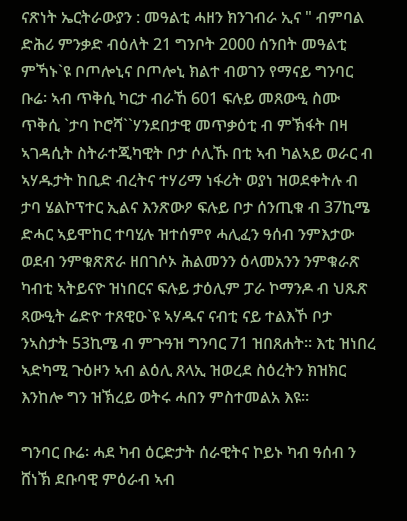ናጽነት ኤርትራውያን : መዓልቲ ሓዘን ክንገብራ ኢና " ብምባል ድሕሪ ምንቃድ ብዕለት 21 ግንቦት 2000 ሰንበት መዓልቲ ምኻኑ`ዩ ቦጦሎኒና ቦጦሎኒ ክልተ ብወገን የማናይ ግንባር ቡሬ፡ ኣብ ጥቅሲ ካርታ ብራኸ 601 ፍሉይ መጸውዒ ስሙ ጥቅሲ `ታባ ኮሮሻ``ሃንደበታዊ መጥቃዕቲ ብ ምኽፋት በዛ ኣገዳሲት ስትራተጂካዊት ቦታ ሶሊኹ በቲ ኣብ ካልኣይ ወራር ብ ኣሃዱታት ከቢድ ብረትና ተሃሪማ ነፋሪት ወያነ ዝወደቀትሉ ብ ታባ ሄልኮፕተር ኢልና እንጽውዖ ፍሉይ ቦታ ሰንጢቁ ብ 37ኪሜ ድሓር ኣይሞከር ተባሂሉ ዝተሰምየ ሓሊፈን ዓሰብ ንምእታው ወደብ ንምቁጽጽራ ዘበገሶኦ ሕልመንን ዕላመአንን ንምቁራጽ ካብቲ ኣትይናዮ ዝነበርና ፍሉይ ታዕሊም ፓራ ኮማንዶ ብ ህጹጽ ጻውዒት ሬድዮ ተጸዊዑ`ዩ ኣሃዱና ናብቲ ናይ ተልእኾ ቦታ ንኣስታት 53ኪሜ ብ ምጉዓዝ ግንባር 71 ዝበጸሐት። እቲ ዝነበረ ኣድካሚ ጉዕዞን ኣብ ልዕሊ ጸላኢ ዝወረደ ስዕረትን ክዝክር እንከሎ ግን ዝኽረይ ወትሩ ሓበን ምስተመልአ እዩ።

ግንባር ቡሬ፡ ሓደ ካብ ዕርድታት ሰራዊትና ኮይኑ ካብ ዓሰብ ን ሸነኽ ደቡባዊ ምዕራብ ኣብ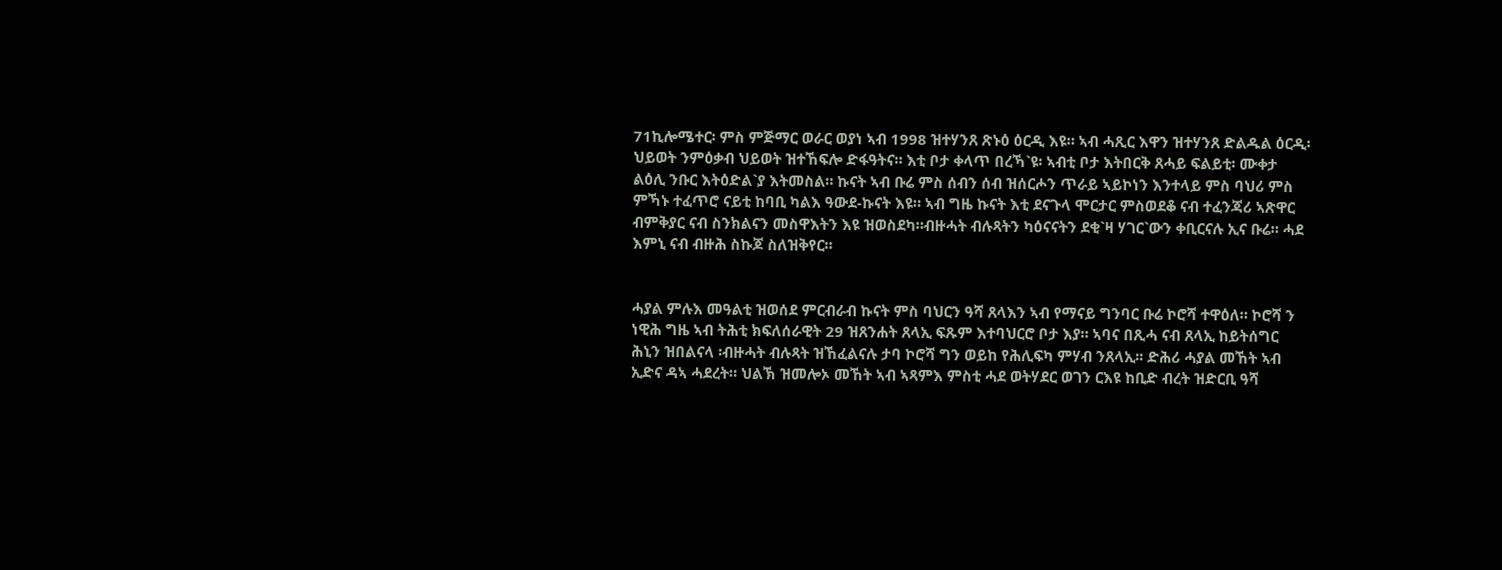71ኪሎሜተር፡ ምስ ምጅማር ወራር ወያነ ኣብ 1998 ዝተሃንጸ ጽኑዕ ዕርዲ እዩ። ኣብ ሓጺር እዋን ዝተሃንጸ ድልዱል ዕርዲ፡ ህይወት ንምዕቃብ ህይወት ዝተኸፍሎ ድፋዓትና። እቲ ቦታ ቀላጥ በረኻ`ዩ፡ ኣብቲ ቦታ እትበርቅ ጸሓይ ፍልይቲ፡ ሙቀታ ልዕሊ ንቡር እትዕድል`ያ እትመስል። ኩናት ኣብ ቡሬ ምስ ሰብን ሰብ ዝሰርሖን ጥራይ ኣይኮነን እንተላይ ምስ ባህሪ ምስ ምኻኑ ተፈጥሮ ናይቲ ከባቢ ካልእ ዓውደ-ኩናት እዩ። ኣብ ግዜ ኩናት እቲ ደናጉላ ሞርታር ምስወደቆ ናብ ተፈንጃሪ ኣጽዋር ብምቅያር ናብ ስንክልናን መስዋእትን እዩ ዝወስደካ።ብዙሓት ብሉጻትን ካዕናናትን ደቂ`ዛ ሃገር`ውን ቀቢርናሉ ኢና ቡሬ። ሓደ እምኒ ናብ ብዙሕ ስኩጆ ስለዝቅየር።


ሓያል ምሉእ መዓልቲ ዝወሰደ ምርብራብ ኩናት ምስ ባህርን ዓሻ ጸላእን ኣብ የማናይ ግንባር ቡሬ ኮሮሻ ተዋዕለ። ኮሮሻ ን ነዊሕ ግዜ ኣብ ትሕቲ ክፍለሰራዊት 29 ዝጸንሐት ጸላኢ ፍጹም እተባህርሮ ቦታ እያ። ኣባና በጺሓ ናብ ጸላኢ ከይትሰግር ሕኒን ዝበልናላ ፡ብዙሓት ብሉጻት ዝኸፈልናሉ ታባ ኮሮሻ ግን ወይከ የሕሊፍካ ምሃብ ንጸላኢ፡፡ ድሕሪ ሓያል መኸት ኣብ ኢድና ዳኣ ሓደረት። ህልኽ ዝመሎኦ መኸት ኣብ ኣጻምእ ምስቲ ሓደ ወትሃደር ወገን ርእዩ ከቢድ ብረት ዝድርቢ ዓሻ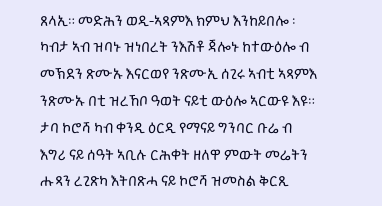ጸላኢ። መድሕን ወዲ-ኣጻምእ ክምህ እንከይበሎ ፡ ካብታ ኣብ ዝባኑ ዝነበረት ንእሽቶ ጃሎኑ ከተውዕሎ ብ መኽደን ጽሙኡ እናርወየ ንጽሙኢ ሰጊሩ ኣብቲ ኣጻምእ ንጽሙኡ በቲ ዝረኸቦ ዓወት ናይቲ ውዕሎ ኣርውዩ እዩ። ታባ ኮሮሻ ካብ ቀንዲ ዕርዲ የማናይ ግንባር ቡሬ ብ እግሪ ናይ ሰዓት ኣቢሉ ርሕቀት ዘለዋ ምውት መሬትን ሑጻን ረጊጽካ እትበጽሓ ናይ ኮሮሻ ዝመስል ቅርጺ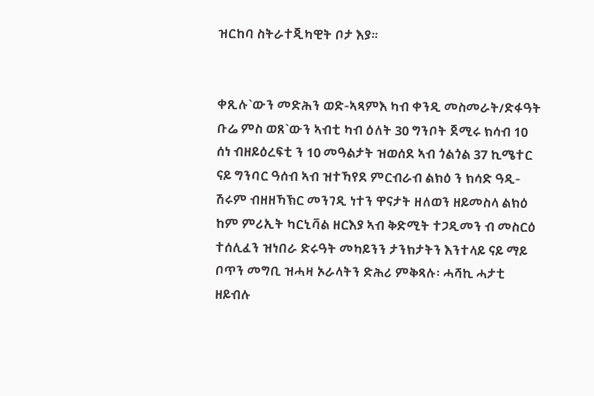ዝርከባ ስትራተጂካዊት ቦታ እያ።


ቀጺሉ`ውን መድሕን ወድ-ኣጻምእ ካብ ቀንዲ መስመራት/ድፋዓት ቡሬ ምስ ወጸ`ውን ኣብቲ ካብ ዕለት 30 ግንቦት ጀሚሩ ክሳብ 10 ሰነ ብዘይዕረፍቲ ን 10 መዓልታት ዝወሰደ ኣብ ጎልጎል 37 ኪሜተር ናይ ግንባር ዓሰብ ኣብ ዝተኻየደ ምርብራብ ልክዕ ን ክሳድ ዓዲ-ሽሩም ብዘዘኻኽር መንገዲ ነተን ዋናታት ዘለወን ዘይመስላ ልክዕ ከም ምሪኢት ካርኒቫል ዘርእያ ኣብ ቅድሚት ተጋዲመን ብ መስርዕ ተሰሊፈን ዝነበራ ድሩዓት መካይንን ታንክታትን እንተላይ ናይ ማይ ቦጥን መግቢ ዝሓዛ ኦራላትን ድሕሪ ምቅጻሉ፡ ሓሻኪ ሓታቲ ዘይብሉ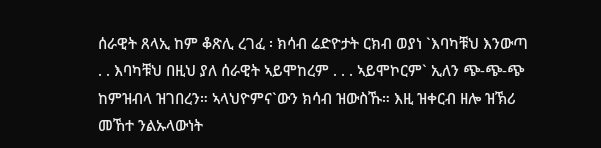ሰራዊት ጸላኢ ከም ቆጽሊ ረገፈ ፡ ክሳብ ሬድዮታት ርክብ ወያነ `እባካቹህ እንውጣ . . እባካቹህ በዚህ ያለ ሰራዊት ኣይሞከረም . . . ኣይሞኮርም` ኢለን ጭ-ጭ-ጭ ከምዝብላ ዝገበረን። ኣላህዮምና`ውን ክሳብ ዝውስኹ። እዚ ዝቀርብ ዘሎ ዝኽሪ መኸተ ንልኡላውነት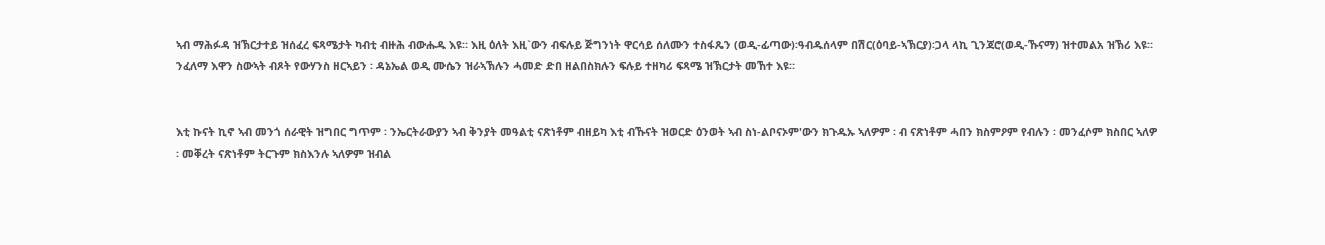ኣብ ማሕፉዳ ዝኽርታተይ ዝሰፈረ ፍጻሜታት ካብቲ ብዙሕ ብውሑዱ እዩ። እዚ ዕለት እዚ`ውን ብፍሉይ ጅግንነት ዋርሳይ ሰለሙን ተስፋጼን (ወዲ-ፊጣው)፡ዓብዱሰላም በሽር(ዕባይ-ኣኽርያ)፡ጋላ ላኪ ጊንጃሮ(ወዲ-ኹናማ) ዝተመልአ ዝኽሪ እዩ። ንፈለማ እዋን ስውኣት ብጾት የውሃንስ ዘርኣይን ፡ ዳኔኤል ወዲ ሙሴን ዝራኣኽሉን ሓመድ ድበ ዘልበስክሉን ፍሉይ ተዘካሪ ፍጻሜ ዝኽርታት መኸተ እዩ።


እቲ ኩናት ኪኖ ኣብ መንጎ ሰራዊት ዝግበር ግጥም ፡ ንኤርትራውያን ኣብ ቅንያት መዓልቲ ናጽነቶም ብዘይካ እቲ ብኹናት ዝወርድ ዕንወት ኣብ ስነ-ልቦናኦም'ውን ክጉዱኡ ኣለዎም ፡ ብ ናጽነቶም ሓበን ክስምዖም የብሉን ፡ መንፈሶም ክስበር ኣለዎ ፡ መቐረት ናጽነቶም ትርጉም ክስእንሉ ኣለዎም ዝብል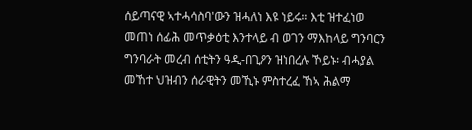ሰይጣናዊ ኣተሓሳስባ'ውን ዝሓለነ እዩ ነይሩ። እቲ ዝተፈነወ መጠነ ሰፊሕ መጥቃዕቲ እንተላይ ብ ወገን ማእከላይ ግንባርን ግንባራት መረብ ሰቲትን ዓዲ-በጊዖን ዝነበረሉ ኾይኑ፡ ብሓያል መኸተ ህዝብን ሰራዊትን መኺኑ ምስተረፈ ኸኣ ሕልማ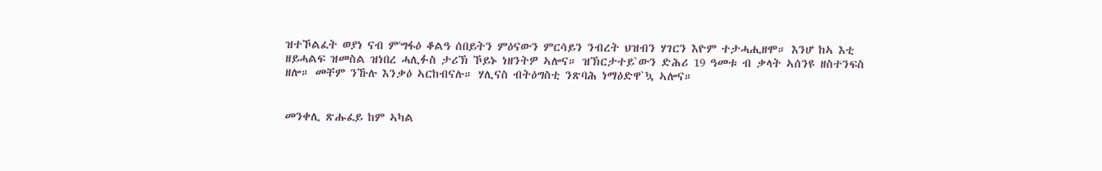ዝተኾልፈት ወያነ ናብ ም'ግፋዕ ቆልዓ ሰበይትን ምዕናውን ምርሳይን ንብረት ህዝብን ሃገርን እዮም ተታሓሒዘሞ። እንሆ ከኣ እቲ ዘይሓልፍ ዝመስል ዝነበረ ሓሊፉስ ታሪኽ ኾይኑ ነዘንትዎ ኣሎና። ዝኽርታተይ`ውን ድሕሪ 19 ዓመቱ ብ ቃላት ኣሰንዩ ዘስተንፍስ ዘሎ። መቸም ንኹሉ እንቃዕ ኣርከብናሉ። ሃሊናስ ብትዕግስቲ ንጽባሕ ነማዕድዋ`ኳ ኣሎና።


መንቀሊ ጽሑፈይ ከም ኣካል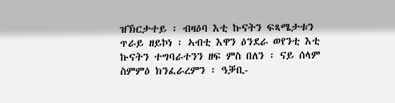ዝኽርታተይ ፡ ብዛዕባ እቲ ኩናትን ፍጻሜታቱን ጥራይ ዘይኮነ ፡ ኣብቲ እዋን ዕንደራ ወየንቲ እቲ ኩናትን ተግባራተንን ዘፍ ምስ በለን ፡ ናይ ሰላም ስምምዕ ክንፈራረምን ፡ ዓቓቢ-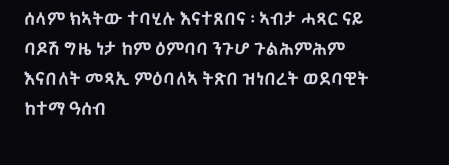ሰላም ክኣትው ተባሂሉ እናተጸበና ፡ ኣብታ ሓጻር ናይ ባዶሽ ግዜ ነታ ከም ዕምባባ ንጉሆ ጉልሕምሕም እናበለት መጻኢ ምዕባለኣ ትጽበ ዝነበረት ወደባዊት ከተማ ዓሰብ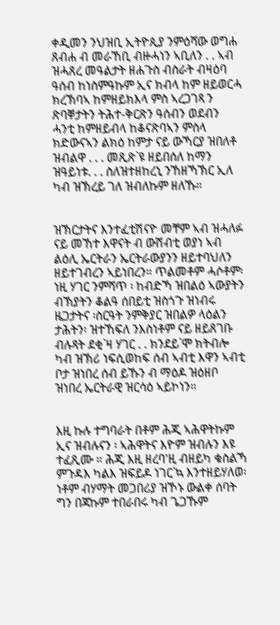ቀዲመን ንህዝቢ ኢትዮጲያ ንምዕሻው ወግሐ ጸብሐ ብ መራኸቢ ብዙሓነን ኣቢለን . . ኣብ ዝሓጸረ መዓልታት ዘሐጉስ ብስራት ብዛዕባ ዓሰብ ከነስምዓኩም ኢና ክብላ ከም ዘይወርሓ ክረኽባኣ ከምዘይክእላ ምስ ኣረጋገጻ ን ጽባቐታትን ትሕተ-ቅርጽን ዓሰብን ወደብን ሓንቲ ከምዘይብላ ከቆናጽባኣን ምስላ ክድውናኣን ልክዕ ከምታ ናይ ውኻርያ ዝበለቶ ዝብልዋ . . . መጺጽ`ዩ ዘይበሰለ ከማን ዝዓይነቱ. . . ስለዝተዘከረኒ ንኸዘኻኽር ኢለ ካብ ዝኽረይ ገለ ዝብለኩም ዘለኹ።


ዝኽርታትና እንተፈቲሽናዮ መቸም ኣብ ዝሓለፉ ናይ መኸተ እዋናት ብ ውሽብቲ ወያነ ኣብ ልዕሊ ኤርትራን ኤርትራውያንን ዘይተባህለን ዘይተገብረን ኣይነበረን። ጥልመቶም ሓሶቶም፡ ነዚ ሃገር ንምሻጥ ፡ ከብድኻ ዝበልዕ ኣውያትን ብኽያትን ቆልዓ ሰበይቲ ዝስጎጉ ዝነብሩ ዜጋታትና ፡ስርዓት ንምቅያር ዝበልዎ ላዕልን ታሕትን፡ ዝተኸፍለ ንእስነቶም ናይ ዘይጸገቡ ብሉጻት ደቂ`ዛ ሃገር . . ክንደይ`ሞ ክትብሎ ካብ ዝኽሪ ነፍሲወከፍ ሰብ ኣብቲ እዋን ኣብቲ ቦታ ዝነበረ ሰብ ይኹን ብ ማዕዶ ዝዕዘቦ ዝነበረ ኤርትራዊ ዝርሳዕ ኣይኮነን።


እዚ ኩሉ ተግባራት በቶም ሕጂ ኣሕዋትኩም ኢና ዝብሉናን ፡ ኣሕዋትና እዮም ዝብሉን እዩ ተፈጺሙ ። ሕጂ እዚ ዘረባ'ዚ ብዘይካ ቁስልኻ ምጉዳእ ካልእ ዝፍይዶ ነገር`ኳ እንተዘይሃለወ፡ ነቶም ብሃማት መጋበሪያ ዝኾኑ ውልቀ ሰባት ግን በጃኩም ተበራበሩ ካብ ጌጋኹም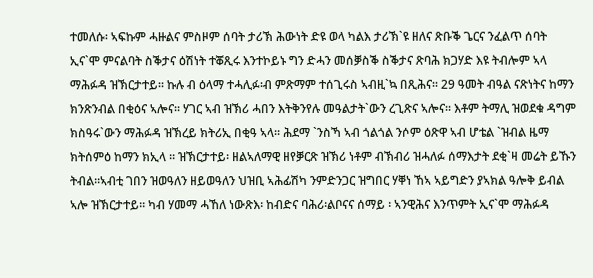ተመለሱ፡ ኣፍኩም ሓዙልና ምስዞም ሰባት ታሪኽ ሕውነት ድዩ ወላ ካልእ ታሪኽ`ዩ ዘለና ጽቡቕ ጌርና ንፈልጥ ሰባት ኢና`ሞ ምናልባት ስቕታና ዕሽነት ተቖጺሩ እንተኮይኑ ግን ድሓን መሰቓስቕ ስቕታና ጽባሕ ክጋሃድ እዩ ትብሎም ኣላ ማሕፉዳ ዝኽርታተይ። ኩሉ ብ ዕላማ ተሓሊፉ፡ብ ምጽማም ተሰጊሩስ ኣብዚ`ኳ በጺሕና። 29 ዓመት ብዓል ናጽነትና ከማን ክንጽንብል በቂዕና ኣሎና። ሃገር ኣብ ዝኽሪ ሓበን እትቅንየሉ መዓልታት`ውን ረጊጽና ኣሎና። እቶም ትማሊ ዝወደቁ ዳግም ክስዓሩ`ውን ማሕፉዳ ዝኽረይ ክትሪኢ በቂዓ ኣላ። ሕደማ `ንስኻ ኣብ ጎልጎል ንሶም ዕጽዋ ኣብ ሆቴል `ዝብል ዜማ ክትሰምዕ ከማን ክኢላ ። ዝኽርታተይ፡ ዘልኣለማዊ ዘየቓርጽ ዝኽሪ ነቶም ብኽብሪ ዝሓለፉ ሰማእታት ደቂ`ዛ መሬት ይኹን ትብል።ኣብቲ ገበን ዝወዓለን ዘይወዓለን ህዝቢ ኣሕፊሽካ ንምድንጋር ዝግበር ሃቐነ ኸኣ ኣይግድን ያኣክል ዓሎቅ ይብል ኣሎ ዝኽርታተይ። ካብ ሃመማ ሓኸለ ነውጽእ፡ ከብድና ባሕሪ፡ልቦናና ሰማይ ፡ ኣንዊሕና እንጥምት ኢና`ሞ ማሕፉዳ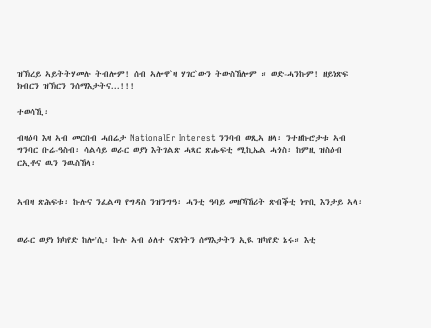ዝኽረይ ኣይትትሃመሉ ትብሎም! ሰብ ኣሎዋ`ዛ ሃገር`ውን ትውስኸሎም ። ወድ-ሓንኩም! ዘይነጽፍ ክብርን ዝኽርን ንሰማእታትና...!!!

ተወሳኺ፡

ብዛዕባ እዛ ኣብ መርበብ ሓበሬታ NationalEr Interest ንንባብ ወጺኣ ዘላ፡ ንተዘኩሮታቱ ኣብ ግንባር ቡሬ-ዓስብ፡ ሳልሳይ ወራር ወያነ እትገልጽ ሓጻር ጽሑፍቲ ሚኪኤል ሓጎስ፡ ከምዚ ዝስዕብ ርኢቶና ዉን ንዉስኸላ፡


ኣብዛ ጽሕፍቱ፡ ኩሉና ንፈልጣ የግዳስ ንዝንግዓ፡ ሓንቲ ዓባይ መዘኻኸሪት ጽብቕቲ ነጥቢ እንታይ ኣላ፡


ወራር ወያነ ክካየድ ከሎ'ሲ፡ ኩሉ ኣብ ዕለተ ናጽነትን ሰማእታትን ኢዪ ዝካየድ ኔሩ። እቲ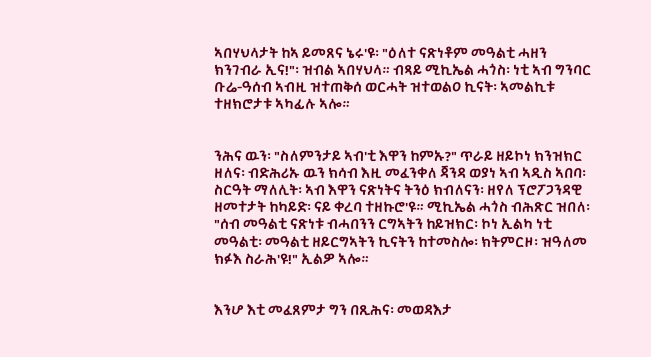ኣበሃህላታት ከኣ ይመጸና ኔሩ'ዩ፡ "ዕለተ ናጽነቶም መዓልቲ ሓዘን ክንገብራ ኢና!"፡ ዝብል ኣበሃህላ። ብጻይ ሚኪኤል ሓጎስ፡ ነቲ ኣብ ግንባር ቡሬ-ዓሰብ ኣብዚ ዝተጠቅሰ ወርሓት ዝተወልዐ ኪናት፡ ኣመልኪቱ ተዘክሮታቱ ኣካፊሉ ኣሎ።


ንሕና ዉን፡ "ስለምንታይ ኣብ'ቲ እዋን ከምኡ?" ጥራይ ዘይኮነ ክንዝክር ዘለና፡ ብድሕሪኡ ዉን ክሳብ እዚ መፈንቀለ ጃንዳ ወያነ ኣብ ኣዲስ ኣበባ፡ ስርዓት ማለሊት፡ ኣብ እዋን ናጽነትና ትንዕ ክብለናን፡ ዘየለ ፕሮፖጋንዳዊ ዘመተታት ከካይድ፡ ናይ ቀረባ ተዘኩሮ'ዩ። ሚኪኤል ሓጎስ ብሕጽር ዝበለ፡ "ሰብ መዓልቲ ናጽነቱ ብሓበንን ርግኣትን ከይዝክር፡ ኮነ ኢልካ ነቲ መዓልቲ፡ መዓልቲ ዘይርግኣትን ኪናትን ከተመስሎ፡ ክትምርዞ፡ ዝዓለመ ክፉእ ስራሕ'ዩ!" ኢልዎ ኣሎ።


እንሆ እቲ መፈጸምታ ግን በጺሕና፡ መወዳእታ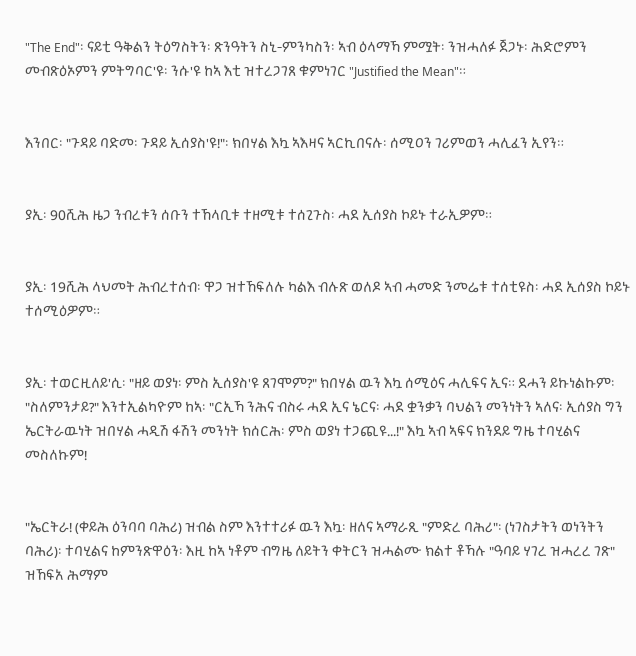"The End"፡ ናይቲ ዓቅልን ትዕግስትን፡ ጽንዓትን ስኒ-ምንካስን፡ ኣብ ዕላማኻ ምሟት፡ ንዝሓለፉ ጀጋኑ፡ ሕድሮምን መብጽዕኦምን ምትግባር'ዩ፡ ንሱ'ዩ ከኣ እቲ ዝተረጋገጸ ቁምነገር "Justified the Mean"።


እንበር፡ "ጉዳይ ባድመ፡ ጉዳይ ኢሰያስ'ዩ!"፡ ክበሃል እኳ ኣእዛና ኣርኪበናሉ፡ ሰሚዐን ገሪምወን ሓሊፈን ኢየን።


ያኢ፡ 90ሺሕ ዜጋ ንብረቱን ሰቡን ተኸላቢቱ ተዘሚቱ ተሰጊጉስ፡ ሓደ ኢሰያስ ኮይኑ ተራኢዎም።


ያኢ፡ 19ሺሕ ላህመት ሕብረተሰብ፡ ዋጋ ዝተኸፍለሉ ካልእ ብሉጽ ወለዶ ኣብ ሓመድ ንመሬቱ ተሰቲዩስ፡ ሓደ ኢሰያስ ኮይኑ ተሰሚዕዎም።


ያኢ፡ ተወርዚለይ'ሲ፡ "ዘይ ወያነ፡ ምስ ኢሰያስ'ዩ ጸገሞም?" ክበሃል ዉን እኳ ሰሚዕና ሓሊፍና ኢና። ደሓን ይኩነልኩም፡ "ስለምንታይ?" እንተኢልካዮም ከኣ፡ "ርኢኻ ንሕና ብስሩ ሓደ ኢና ኔርና፡ ሓደ ቋንቃን ባህልን መንነትን ኣለና፡ ኢሰያስ ግን ኤርትራዉነት ዝበሃል ሓዲሽ ፋሽን መንነት ክሰርሕ፡ ምስ ወያነ ተጋጪዩ...!" እኳ ኣብ ኣፍና ክንደይ ግዜ ተባሂልና መስለኩም!


"ኤርትራ! (ቀይሕ ዕንባባ ባሕሪ) ዝብል ስም እንተተሪፉ ዉን እኳ፡ ዘለና ኣማራጺ "ምድረ ባሕሪ"፡ (ነገስታትን ወነንትን ባሕሪ)፡ ተባሂልና ከምንጽዋዕን፡ እዚ ከኣ ነቶም ብግዜ ለይትን ቀትርን ዝሓልሙ ክልተ ቶኻሉ "ዓባይ ሃገረ ዝሓረረ ገጽ" ዝኸፍአ ሕማም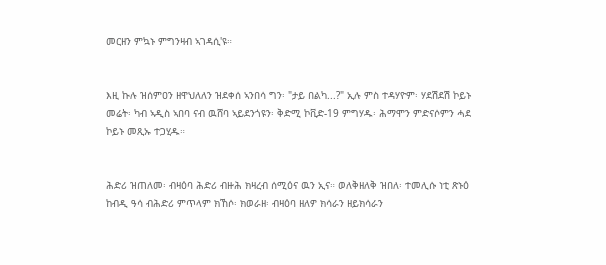መርዘን ምኳኑ ምግንዛብ ኣገዳሲ'ዩ።


እዚ ኩሉ ዝሰምዐን ዘዋህለለን ዝደቀሰ ኣንበሳ ግን፡ "ታይ በልካ...?" ኢሉ ምስ ተዳሃዮም፡ ሃደሽደሽ ኮይኑ መሬት፡ ካብ ኣዲስ ኣበባ ናብ ዉሸባ ኣይደንጎዩን፡ ቅድሚ ኮቪድ-19 ምግሃዱ፡ ሕማሞን ምድናሶምን ሓደ ኮይኑ መጺኡ ተጋሂዱ።


ሕድሪ ዝጠለመ፡ ብዛዕባ ሕድሪ ብዙሕ ክዛረብ ሰሚዕና ዉን ኢና። ወለቅዘለቅ ዝበለ፡ ተመሊሱ ነቲ ጽኑዕ ከብዲ ዓሳ ብሕድሪ ምጥላም ክኸሶ፡ ክወራዘ፡ ብዛዕባ ዘለዎ ክሳራን ዘይክሳራን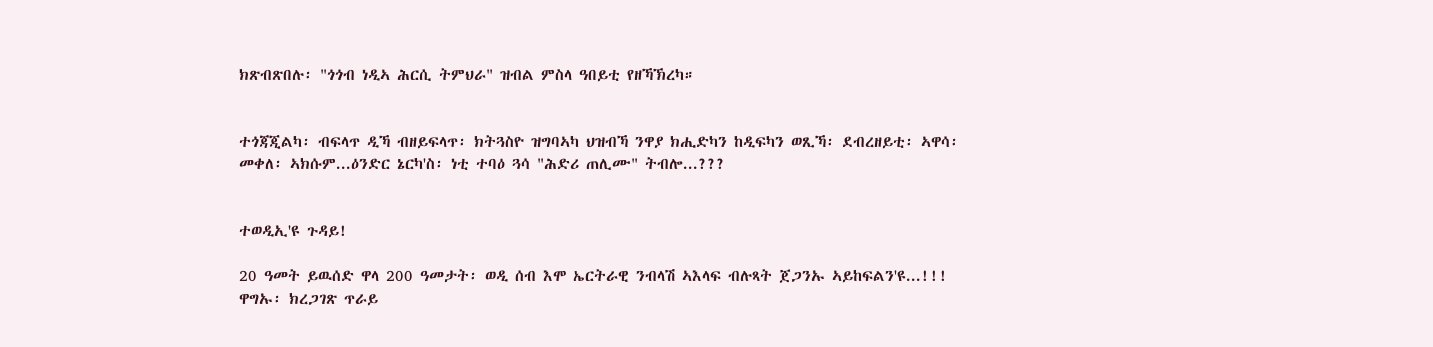ክጽብጽበሉ፡ "ጎጎብ ነዲኣ ሕርሲ ትምህራ" ዝብል ምስላ ዓበይቲ የዘኻኽረካ።


ተጎጃጂልካ፡ ብፍላጥ ዲኻ ብዘይፍላጥ፡ ክትጓስዮ ዝግባኣካ ህዝብኻ ንዋያ ክሒድካን ከዲፍካን ወጺኻ፡ ደብረዘይቲ፡ ኣዋሳ፡ መቀለ፡ ኣክሱም...ዕንድር ኔርካ'ስ፡ ነቲ ተባዕ ጓሳ "ሕድሪ ጠሊሙ" ትብሎ...???


ተወዲኢ'ዩ ጉዳይ!

20 ዓመት ይዉሰድ ዋላ 200 ዓመታት፡ ወዲ ሰብ እሞ ኤርትራዊ ንብላሽ ኣእላፍ ብሉጻት ጀጋንኡ ኣይከፍልን'ዩ...!!! ዋግኡ፡ ክረጋገጽ ጥራይ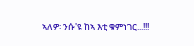ኣለዎ፡ ንሱ'ዩ ከኣ እቲ ቁምነገር...!!!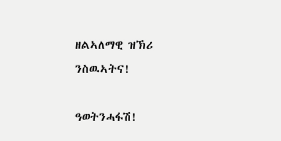ዘልኣለማዊ ዝኽሪ ንስዉኣትና!

ዓወትንሓፋሽ!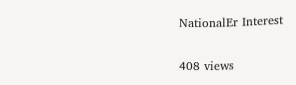NationalEr Interest

408 views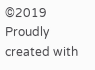©2019 Proudly created with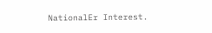NationalEr Interest.